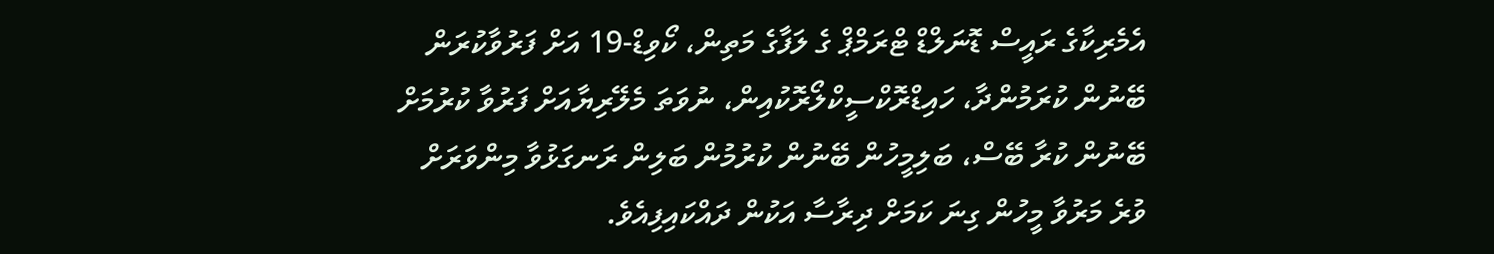އެމެރިކާގެ ރައީސް ޑޮނަލްޑް ޓްރަމްޕް ގެ ލަފާގެ މަތިން، ކޯވިޑް-19 އަށް ފަރުވާކުރަން ބޭނުން ކުރަމުންދާ، ހައިޑްރޮކްސީކްލޯރޮކުއިން، ނުވަތަ މެލޭރިޔާއަށް ފަރުވާ ކުރުމަށް ބޭނުން ކުރާ ބޭސް، ބަލިމީހުން ބޭނުން ކުރުމުން ބަލިން ރަނގަޅުވާ މިންވަރަށް ވުރެ މަރުވާ މީހުން ގިނަ ކަމަށް ދިރާސާ އަކުން ދައްކައިފިއެވެ.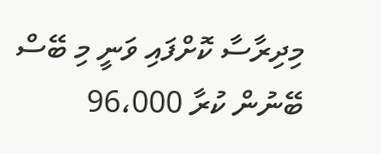މިދިރާސާ ކޮށްފައި ވަނީ މި ބޭސް ބޭނުން ކުރާ 96،000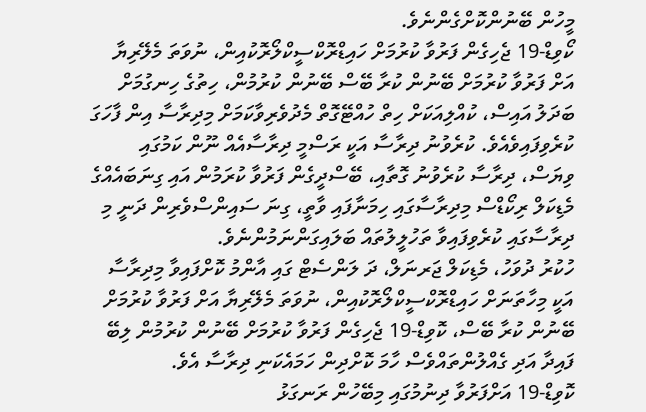މީހުން ބޭނުންކޮށްގެންނެވެ.
ކޯވިޑް-19 ޖެހިގެން ފަރުވާ ކުރުމަށް ހައިޑްރޮކްސީކްލޯރޮކުއިން، ނުވަތަ މެލޭރިޔާ އަށް ފަރުވާ ކުރުމަށް ބޭނުން ކުރާ ބޭސް ބޭނުން ކުރުމުން، ހިތުގެ ހިނގުމަށް ބަދަލު އައިސް، ކުއްލިއަކަށް ހިތް ހުއްޓޭގޮތް މެދުވެރިވާކަމަށް މިދިރާސާ އިން ފާހަގަ ކުރެވިފައިވެއެވެ. ކުރެވުނު ދިރާސާ އަކީ ރަސްމީ ދިރާސާއެއް ނޫން ކަމުގައި ވިޔަސް، ދިރާސާ ކުރެވުނު ގޮތާއި، ބޭސްދީގެން ފަރުވާ ކުރަމުން އައި ގިނަބައެއްގެ މެޑިކަލް ރިކޯޑްސް މިދިރާސާގައި ހިމަނާފައި ވާތީ، ގިނަ ސައިންސްވެރިން ދަނީ މި ދިރާސާގައި ކުރެވިފައިވާ ތަހުލީލުތައް ބަލައިގަންނަމުންނެވެ.
ހުކުރު ދުވަހު، މެޑިކަލް ޖަރނަލް، ދަ ލަންސެޓް ގައި އާންމު ކޮށްފައިވާ މިދިރާސާ އަކީ މިހާތަނަށް ހައިޑްރޮކްސީކްލޯރޮކުއިން، ނުވަތަ މެލޭރިޔާ އަށް ފަރުވާ ކުރުމަށް ބޭނުން ކުރާ ބޭސް، ކޮވިޑް-19 ޖެހިގެން ފަރުވާ ކުރުމަށް ބޭނުން ކުރުމުން ލިބޭ ފައިދާ އަދި ގެއްލުންތައްވެސް ހާމަ ކޮށްދިން ހަމައެކަނި ދިރާސާ އެވެ.
ކޮވިޑް-19 އަށްފަރުވާ ދިނުމުގައި މިބޭހުން ރަނގަޅު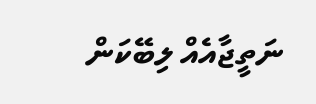ނަތީޖާއެއް ލިބޭކަން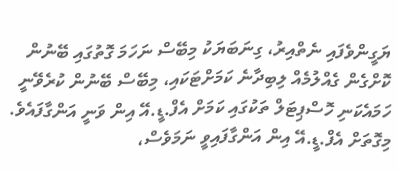ޔަގީންވެފައި ނެތްއިރު، ގިނަބަޔަކު މިބޭސް ނަހަމަ ގޮތުގައި ބޭނުން ކޮށްގެން ގެއްލުމެއް ލިބިދާނެ ކަމަށްޓަކައި، މިބޭސް ބޭނުން ކުރެވޭނީ ހަމައެކަނި ހޮސްޕިޓަލް ތަކުގައި ކަމަށް އެފް.ޑީ.އޭ އިން ވަނީ އަންގާފައެވެ. މިގޮތަށް އެފް.ޑީ.އޭ އިން އަންގާފައިވީ ނަމަވެސް،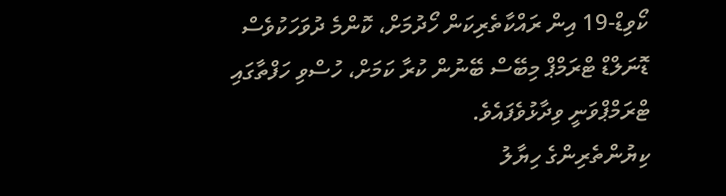ކޯވިޑް-19 އިން ރައްކާތެރިކަން ހޯދުމަށް، ކޮންމެ ދުވަހަކުވެސް ޑޮނަލްޑް ޓްރަމްޕް މިބޭސް ބޭނުން ކުރާ ކަމަށް، ހުސްވި ހަފްތާގައި ޓްރަމްޕްވަނީ ވިދާޅުވެފައެވެ.
ކިޔުންތެރިންގެ ހިޔާލު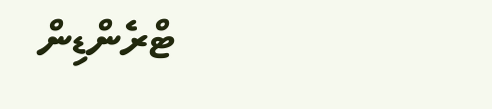ޓްރެންޑިން